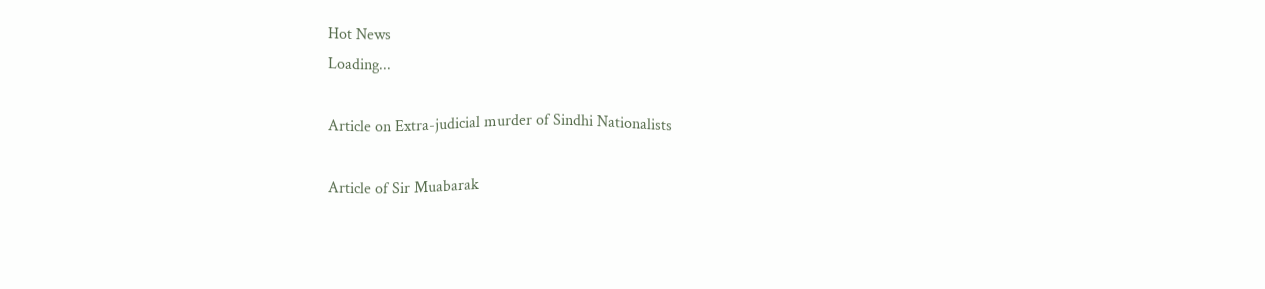Hot News
Loading...

Article on Extra-judicial murder of Sindhi Nationalists

Article of Sir Muabarak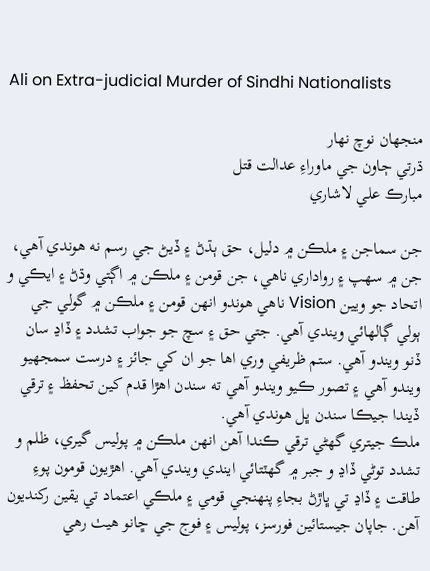Ali on Extra-judicial Murder of Sindhi Nationalists

منجهان نوچ نهار
ڌرتي ڄاون جي ماوراءِ عدالت قتل
مبارڪ علي لاشاري

جن سماجن ۽ ملڪن ۾ دليل، حق ٻڌڻ ۽ ڏيڻ جي رسم نه هوندي آهي، جن ۾ سهپ ۽ رواداري ناهي، جن قومن ۽ ملڪن ۾ اڳتي وڌڻ ۽ ايڪي و اتحاد جو ويين Vision ناهي هوندو انهن قومن ۽ ملڪن ۾ گولي جي ٻولي ڳالهائي ويندي آهي. جتي حق ۽ سچ جو جواب تشدد ۽ ڏاڍ سان ڏنو ويندو آهي. ستم ظريفي وري اها جو ان کي جائز ۽ درست سمجهيو ويندو آهي ۽ تصور ڪيو ويندو آهي ته سندن اهڙا قدم کين تحفظ ۽ ترقي ڏيندا جيڪا سندن ڀل هوندي آهي.
ملڪ جيتري گهڻي ترقي ڪندا آهن انهن ملڪن ۾ پوليس گيري، ظلم و تشدد توڻي ڏاڍ و جبر ۾ گهٽتائي ايندي ويندي آهي. اهڙيون قومون پوءِ طاقت ۽ ڏاڍ تي ڀاڙڻ بجاءِ پنهنجي قومي ۽ ملڪي اعتماد تي يقين رکنديون آهن. جاپان جيستائين فورسز، پوليس ۽ فوج جي ڇانو هيٺ رهي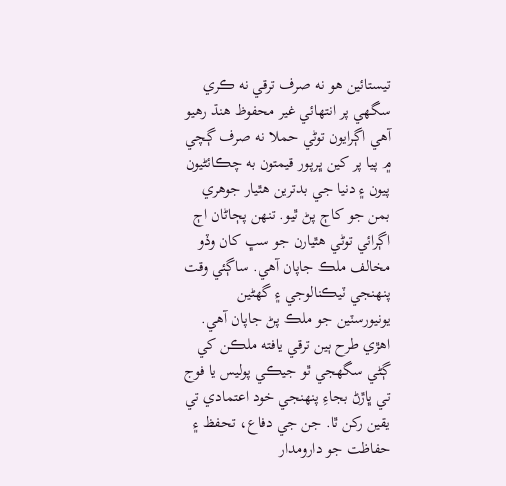تيستائين هو نه صرف ترقي نه ڪري سگهي پر انتهائي غير محفوظ هنڌ رهيو آهي اڳرايون توڻي حملا نه صرف ڳچي ۾ پيا پر کين ڀرپور قيمتون به چڪائڻيون پيون ۽ دنيا جي بدترين هٿيار جوهري بمن جو کاڄ پڻ ٿيو. تنهن پڄاڻان اڄ اڳرائي توڻي هٿيارن جو سڀ کان وڏو مخالف ملڪ جاپان آهي. ساڳئي وقت پنهنجي ٽيڪنالوجي ۽ گهڻين يونيورسٽين جو ملڪ پڻ جاپان آهي. اهڙي طرح ٻين ترقي يافته ملڪن کي ڳڻي سگهجي ٿو جيڪي پوليس يا فوج تي ڀاڙڻ بجاءِ پنهنجي خود اعتمادي تي يقين رکن ٿا. جن جي دفاع، تحفظ ۽ حفاظت جو دارومدار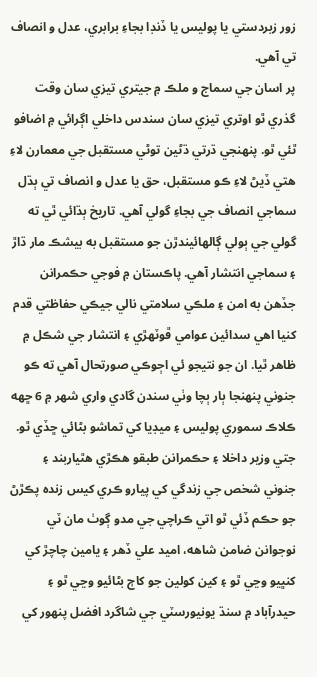زور زبردستي يا پوليس يا ڏنڊا بجاءِ برابري، عدل و انصاف تي آهي.
پر اسان جي سماج و ملڪ ۾ جيتري تيزي سان وقت گذري ٿو اوتري تيزي سان سندس داخلي اڳرائي ۾ اضافو ٿئي ٿو. پنهنجي ڌرتي ڌڻين توڻي مستقبل جي معمارن لاءِ هتي ڏيڻ لاءِ ڪو مستقبل، حق يا عدل و انصاف تي ٻڌل سماجي انصاف جي بجاءِ گولي آهي. تاريخ ٻڌائي ٿي ته گولي جي ٻولي ڳالهائيندڙن جو مستقبل به بيشڪ مار ڌاڙ ۽ سماجي انتشار آهي. پاڪستان ۾ فوجي حڪمرانن جڏهن به امن ۽ ملڪي سلامتي نالي جيڪي حفاظتي قدم کنيا اهي سدائين عوامي ڦوٽهڙي ۽ انتشار جي شڪل ۾ ظاهر ٿيا. ان جو نتيجو ئي اڄوڪي صورتحال آهي ته ڪو جنوني پنهنجا ٻار ٻچا وٺي سندن گادي واري شهر ۾ 6 ڇهه ڪلاڪ سموري پوليس ۽ ميڊيا کي تماشو بڻائي ڇڏي ٿو.
جتي وزير داخلا ۽ حڪمرانن طبقو هڪڙي هٿياربند ۽ جنوني شخص جي زندگي کي پيارو ڪري کيس زنده پڪڙڻ جو حڪم ڏئي ٿو اتي ڪراچي جي مدو ڳوٺ مان ٽي نوجوانن ضامن شاهه، اميد علي ڏهر ۽ يامين چاچڙ کي کنڀيو وڃي ٿو ۽ کين کولين جو کاڄ بڻائيو وڃي ٿو ۽ حيدرآباد ۾ سنڌ يونيورسٽي جي شاگرد افضل پنهور کي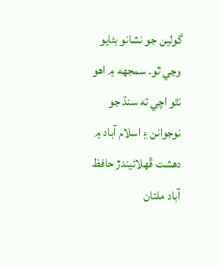گولين جو نشانو بڻايو وڃي ٿو. سمجهه ۾ اهو نٿو اچي ته سنڌ جو نوجوانن ۽ اسلام آباد ۾ دهشت ڦهلائيندڙ حافظ آباد ملتان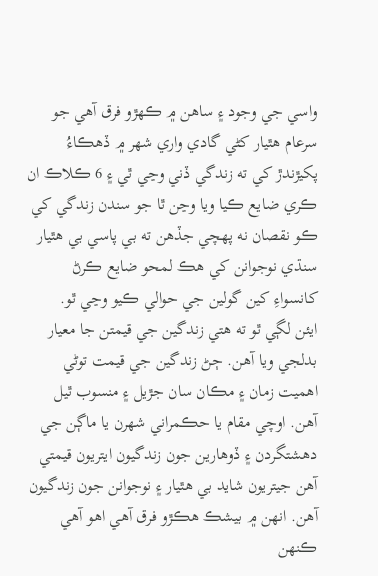واسي جي وجود ۽ ساهن ۾ ڪهڙو فرق آهي جو سرعام هٿيار کڻي گادي واري شهر ۾ ڏهڪاءُ پکيڙندڙ کي ته زندگي ڏني وڃي ٿي ۽ 6 ڪلاڪ ان ڪري ضايع ڪيا ويا وڃن ٿا جو سندن زندگي کي ڪو نقصان نه پهچي جڏهن ته بي پاسي بي هٿيار سنڌي نوجوانن کي هڪ لمحو ضايع ڪرڻ کانسواءِ کين گولين جي حوالي ڪيو وڃي ٿو.
ايئن لڳي ٿو ته هتي زندگين جي قيمتن جا معيار بدلجي ويا آهن. ڄڻ زندگين جي قيمت توڻي اهميت زمان ۽ مڪان سان جڙيل ۽ منسوب ٿيل آهن. اوچي مقام يا حڪمراني شهرن يا ماڳن جي دهشتگردن ۽ ڏوهارين جون زندگيون ايتريون قيمتي آهن جيتريون شايد بي هٿيار ۽ نوجوانن جون زندگيون آهن. انهن ۾ بيشڪ هڪڙو فرق آهي اهو آهي ڪنهن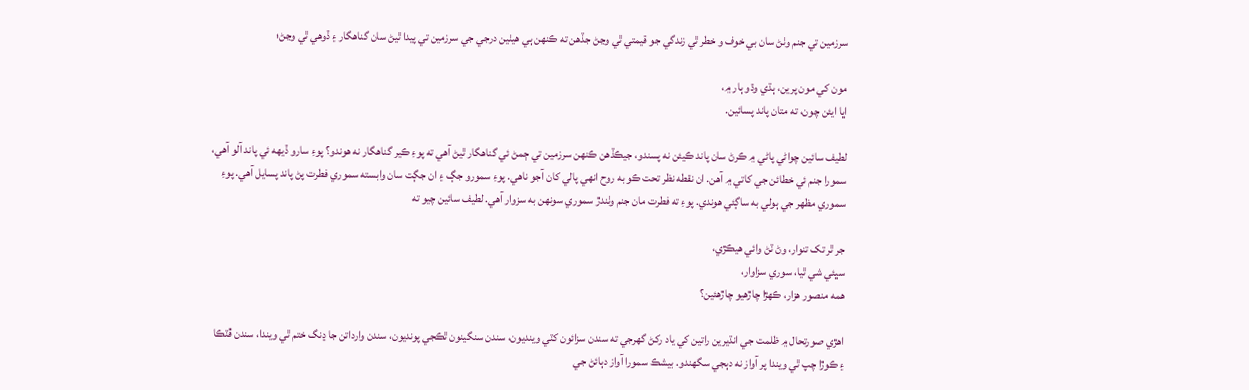سرزمين تي جنم وٺڻ سان بي خوف و خطر ٿي زندگي جو قيمتي ٿي وڃڻ جڏهن ته ڪنهن ٻي هيٺين درجي جي سرزمين تي پيدا ٿيڻ سان گناهگار ۽ ڏوهي ٿي وڃڻ؛

مون کي مون پرين، ٻڌي وڌو ٻار ۾،
اڀا ايئن چون، ته متان پاند پسائين.

لطيف سائين چواڻي پاڻي ۾ ڪرڻ سان پاند ڪيئن نه پسندو، جيڪڏهن ڪنهن سرزمين تي ڄمڻ ئي گناهگار ٿيڻ آهي ته پوءِ ڪير گناهگار نه هوندو؟ پوءِ سارو ڏيهه ئي پاند آلو آهي، سمورا جنم ئي خطائن جي کاتي ۾ آهن. ان نقطه نظر تحت ڪو به روح انهي پالي کان آجو ناهي. پوءِ سمورو جڳ ۽ ان جڳت سان وابسته سموري فطرت پڻ پاند پسايل آهي. پوءِ سموري مظهر جي ٻولي به ساڳئي هوندي. پوءِ ته فطرت مان جنم وٺندڙ سموري سونهن به سزوار آهي. لطيف سائين چيو ته

جر ٿر تک تنوار، وڻ ٽڻ وائي هيڪڙي،
سڀئي شي ٿيا، سوري سزاوار،
همه منصور هزار، ڪهڙا چاڙهيو چاڙهئين؟

اهڙي صورتحال ۾ ظلمت جي انڌيرين راتين کي ياد رکڻ گهرجي ته سندن سزائون کٽي وينديون، سندن سنگينون ٿڪجي پونديون، سندن وارداتن جا ڍنگ ختم ٿي ويندا، سندن ڦٽڪا ۽ ڪوڙا چپ ٿي ويندا پر آواز نه دٻجي سگهندو. بيشڪ سمورا آواز دٻائڻ جي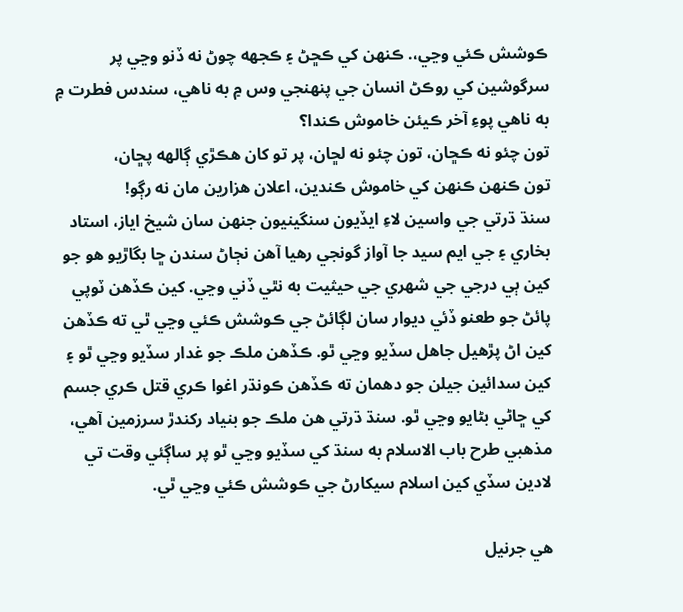ڪوشش ڪئي وڃي،. ڪنهن کي ڪڇڻ ۽ ڪجهه چوڻ نه ڏنو وڃي پر سرگوشين کي روڪڻ انسان جي پنهنجي وس ۾ به ناهي، سندس فطرت ۾ به ناهي پوءِ آخر ڪيئن خاموش ڪندا؟
تون چئو نه ڪڇان، تون چئو نه لڇان، پر تو کان هڪڙي ڳالهه پڇان،
تون ڪنهن ڪنهن کي خاموش ڪندين، اعلان هزارين مان نه رڳو!
سنڌ ڌرتي جي واسين لاءِ ايڏيون سنگينيون جنهن سان شيخ اياز، استاد بخاري ۽ جي ايم سيد جا آواز گونجي رهيا آهن نڄاڻ سندن ڇا بگاڙيو هو جو کين ٻي درجي جي شهري جي حيثيت به نٿي ڏني وڃي. کين ڪڏهن ٽوپي پائڻ جو طعنو ڏئي ديوار سان لڳائڻ جي ڪوشش ڪئي وڃي ٿي ته ڪڏهن کين اڻ پڙهيل جاهل سڏيو وڃي ٿو. ڪڏهن ملڪ جو غدار سڏيو وڃي ٿو ۽ کين سدائين جيلن جو دهمان ته ڪڏهن ڪونڌر اغوا ڪري قتل ڪري جسم کي ڇاڻي بڻايو وڃي ٿو. سنڌ ڌرتي هن ملڪ جو بنياد رکندڙ سرزمين آهي، مذهبي طرح باب الاسلام به سنڌ کي سڏيو وڃي ٿو پر ساڳئي وقت تي لادين سڏي کين اسلام سيکارڻ جي ڪوشش ڪئي وڃي ٿي.

هي جرنيل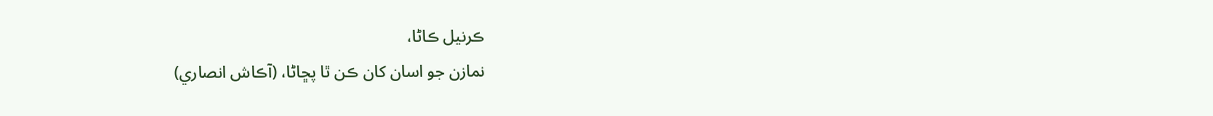ڪرنيل ڪاڻا،
نمازن جو اسان کان ڪن ٿا پڇاڻا، (آڪاش انصاري)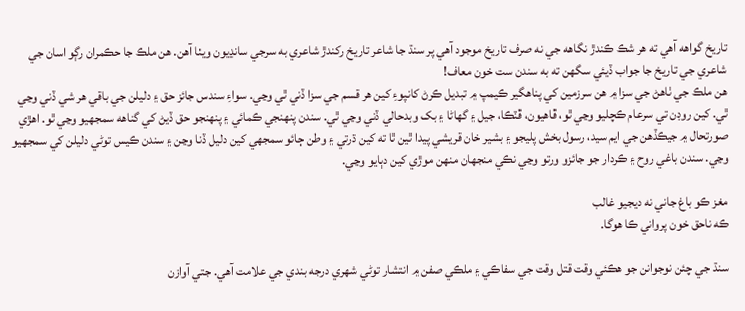تاريخ گواهه آهي ته هر شڪ ڪندڙ نگاهه جي نه صرف تاريخ موجود آهي پر سنڌ جا شاعر تاريخ رکندڙ شاعري به سرجي سانڍيون ويٺا آهن. هن ملڪ جا حڪمران رڳو اسان جي شاعري جي تاريخ جا جواب ڏيئي سگهن ته به سندن ست خون معاف!
هن ملڪ جي ٺاهڻ جي سزا ۾ هن سرزمين کي پناهگير ڪيمپ ۾ تبديل ڪرڻ کانپوءِ کين هر قسم جي سزا ڏني ٿي وڃي. سواءِ سندس جائز حق ۽ دليلن جي باقي هر شي ڏني وڃي ٿي. کين روڊن تي سرعام ڪچليو وڃي ٿو، ڦاهيون، ڦٽڪا، جيل ۽ گهاڻا ۽ بک وبدحالي ڏني وڃي ٿي. سندن پنهنجي ڪمائي ۽ پنهنجو حق ڏيڻ کي گناهه سمجهيو وڃي ٿو. اهڙي صورتحال ۾ جيڪڏهن جي ايم سيد، رسول بخش پليجو ۽ بشير خان قريشي پيدا ٿين ٿا ته کين ڌرتي ۽ وطن ڄائو سمجهي کين دليل ڏنا وڃن ۽ سندن ڪيس توڻي دليلن کي سمجهيو وڃي. سندن باغي روح ۽ ڪردار جو جائزو ورتو وڃي نڪي منجهان منهن موڙي کين دٻايو وڃي.

مغز ڪو باغ جاني نه ديجيو غالب
ڪه ناحق خون پرواني ڪا هوگا.

سنڌ جي چئن نوجوانن جو هڪئي وقت قتل وقت جي سفاڪي ۽ ملڪي صفن ۾ انتشار توڻي شهري درجه بندي جي علامت آهي. جتي آوازن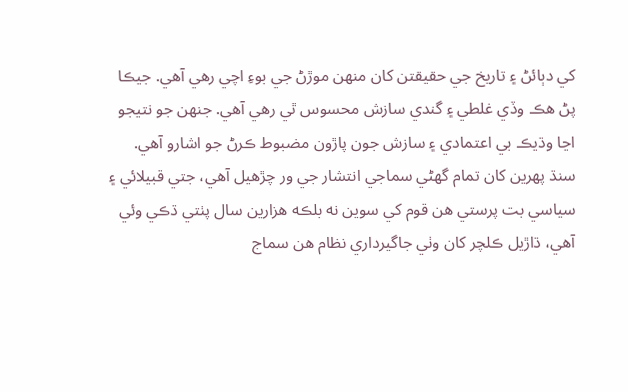کي دٻائڻ ۽ تاريخ جي حقيقتن کان منهن موڙڻ جي بوءِ اچي رهي آهي. جيڪا پڻ هڪ وڏي غلطي ۽ گندي سازش محسوس ٿي رهي آهي. جنهن جو نتيجو اڃا وڌيڪ بي اعتمادي ۽ سازش جون پاڙون مضبوط ڪرڻ جو اشارو آهي. سنڌ پهرين کان تمام گهڻي سماجي انتشار جي ور چڙهيل آهي، جتي قبيلائي ۽ سياسي بت پرستي هن قوم کي سوين نه بلڪه هزارين سال پٺتي ڌڪي وئي آهي، ڌاڙيل ڪلچر کان وٺي جاگيرداري نظام هن سماج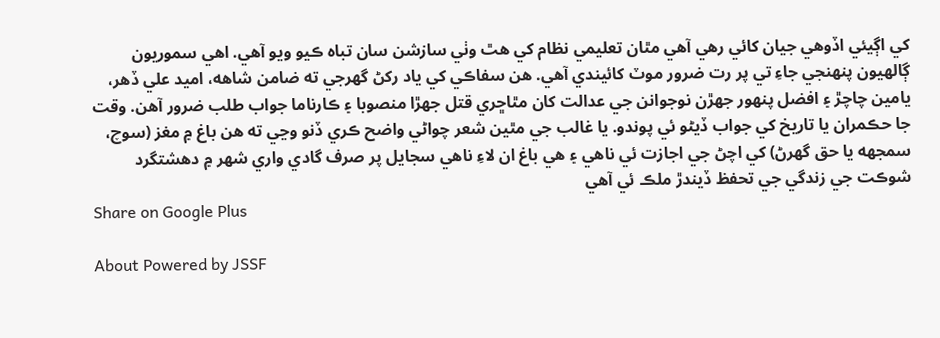کي اڳيئي اڏوهي جيان کائي رهي آهي مٿان تعليمي نظام کي هٿ وٺي سازشن سان تباه ڪيو ويو آهي. اهي سموريون ڳالهيون پنهنجي جاءِ تي پر رت ضرور موٽ کائيندي آهي. هن سفاڪي کي ياد رکڻ گهرجي ته ضامن شاهه، اميد علي ڏهر، يامين چاچڙ ۽ افضل پنهور جهڙن نوجوانن جي عدالت کان مٿاڇري قتل جهڙا منصوبا ۽ ڪارناما جواب طلب ضرور آهن. وقت جا حڪمران يا تاريخ کي جواب ڏيڻو ئي پوندو. يا غالب جي مٿين شعر چواڻي واضح ڪري ڏنو وڃي ته هن باغ ۾ مغز (سوچ، سمجهه يا حق گهرڻ) کي اچڻ جي اجازت ئي ناهي ۽ هي باغ ان لاءِ ناهي سجايل پر صرف گادي واري شهر ۾ دهشتگرد شوڪت جي زندگي جي تحفظ ڏيندڙ ملڪ ئي آهي
Share on Google Plus

About Powered by JSSF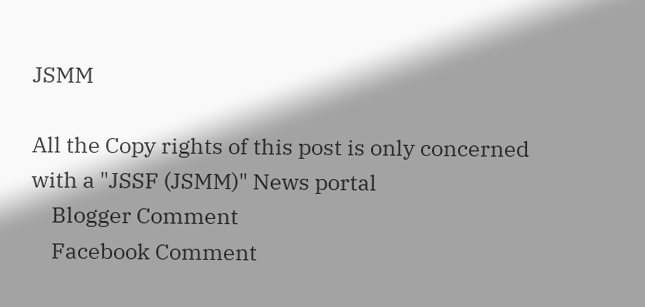JSMM

All the Copy rights of this post is only concerned with a "JSSF (JSMM)" News portal
    Blogger Comment
    Facebook Comment